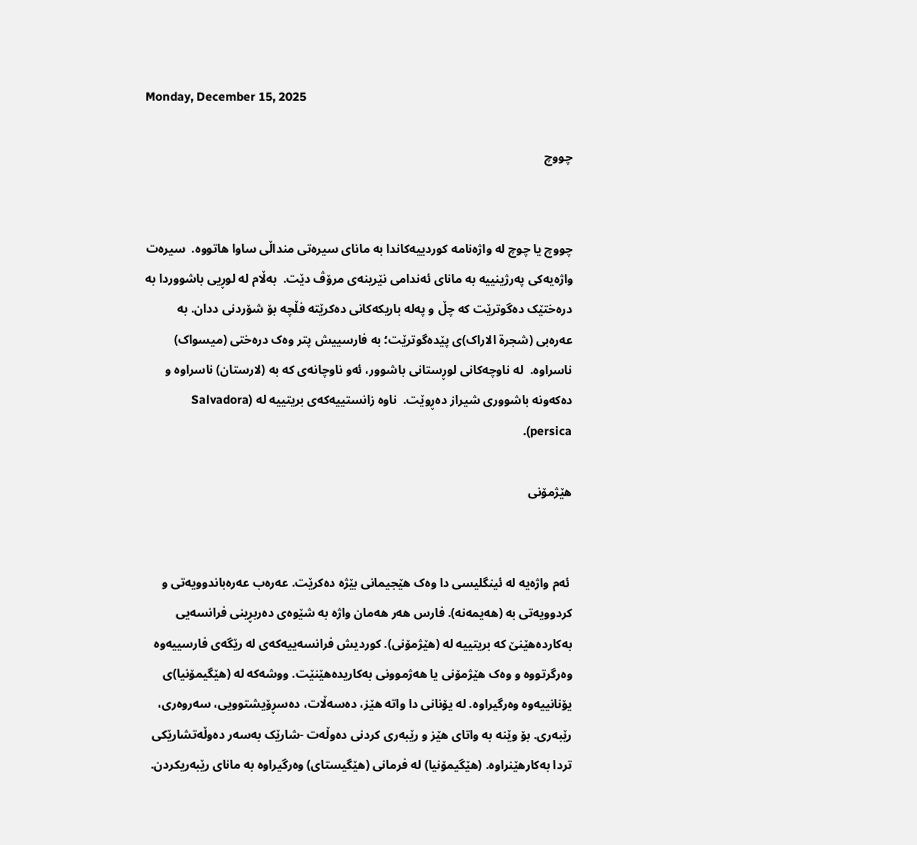Monday, December 15, 2025

چووچ


چووچ یا چوچ لە واژەنامە کوردییەکاندا بە مانای سیرەتی منداڵی ساوا هاتووە.  سیرەت واژەیەکی پەرژینییە بە مانای ئەندامی نێرینەی مرۆڤ دێت.  بەڵام لە لوڕیی باشووردا بە درەختێک دەگوترێت کە چڵ و پەلە باریکەکانی دەکرێتە فڵچە بۆ شۆردنی ددان. بە عەرەبی (شجرة الاراک)ی پێدەگوترێت؛ بە فارسییش پتر وەک درەختی (میسواک) ناسراوە.  لە ناوچەکانی لوڕستانی باشوور، ئەو ناوچانەی کە بە (لارستان) ناسراوە و دەکەونە باشووری شیراز دەڕوێت.  ناوە زانستییەکەی بریتییە لە (Salvadora persica).

هێژمۆنی


 ئەم واژەیە لە ئینگلیسی دا وەک هێجیمانی بێژە دەکرێت. عەرەب عەرەباندوویەتی و کردوویەتی بە (هەیمەنە). فارس هەر هەمان واژە بە شێوەی دەربڕینی فرانسەیی بەکاردەهێنێ کە بریتییە لە (هێژمۆنی). کوردیش فرانسەییەکەی لە رێگەی فارسییەوە وەرگرتووە و وەک هێژمۆنی یا هەژموونی بەکاریدەهێنێت. ووشەکە لە (هێگیمۆنیا)ی یۆنانییەوە وەرگیراوە. لە یۆنانی دا واتە هێز، دەسەڵات، دەسڕۆیشتوویی، سەروەری، رێبەری. بۆ وێنە بە واتای هێز و رێبەری کردنی دەوڵەت -شارێک بەسەر دەوڵەتشارێکی تردا بەکارهێنراوە. (هێگیمۆنیا) لە فرمانی (هێگیستای) وەرگیراوە بە مانای رێبەریکردن.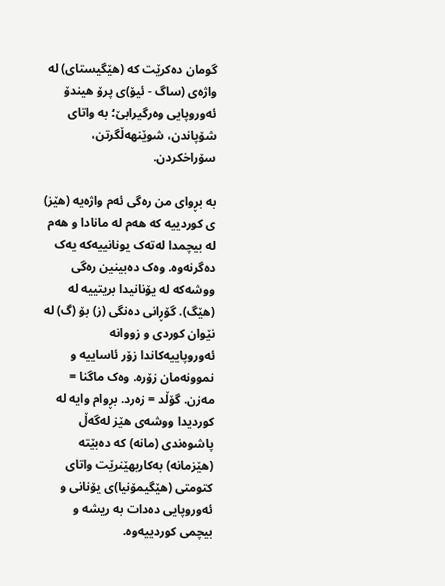گومان دەکرێت کە (هێگیستای) لە واژەی (ساگ - ئیۆ)ی پرۆ هیندۆ ئەوروپایی وەرگیرابێ؛ بە واتای شۆپاندن، شوێنهەڵگرتن، سۆراخکردن.

بە بڕوای من رەگی ئەم واژەیە (هێز) ی کوردییە کە هەم لە مانادا و هەم لە بیچمدا لەتەک یونانییەکە یەک دەگرنەوە. وەک دەبینین رەگی ووشەکە لە یۆنانیدا بریتییە لە (هێگ). گۆڕانی دەنگی (ز) بۆ (گ) لە نێوان کوردی و زووانە ئەوروپاییەکاندا زۆر ئاساییە و نموونەمان زۆرە. وەک ماگنا = مەزن. گۆڵد = زەرد. بڕوام وایە لە کوردیدا ووشەی هێز لەگەڵ پاشوەندی (مانە) کە دەبێتە (هێزمانە) بەکاربهێنرێت واتای کتومتی (هێگیمۆنیا)ی یۆنانی و ئەوروپایی دەدات بە ریشە و بیچمی کوردییەوە.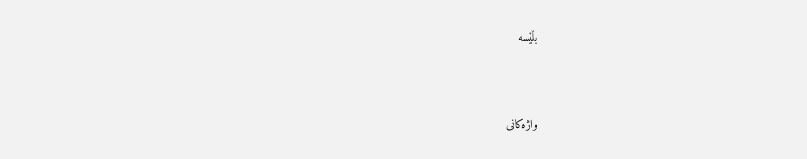بڵێسە



واژەکانی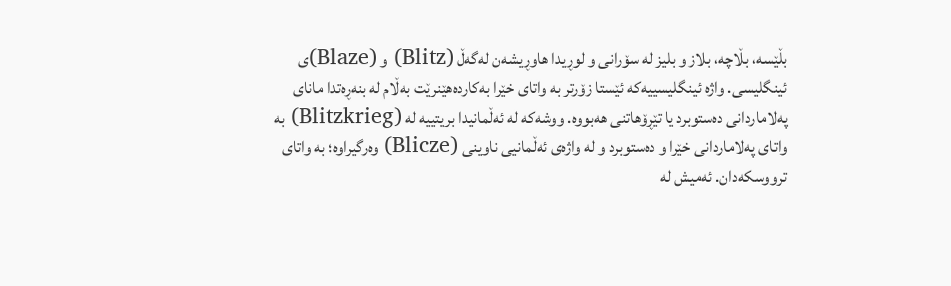بڵێسە، بڵاچە، بلاز و بلیز لە سۆرانی و لوڕیدا هاوڕیشەن لەگەڵ (Blitz) و (Blaze)ی ئینگلیسی. واژە ئینگلیسییەکە ئێستا زۆرتر بە واتای خێرا بەکاردەهێنرێت بەڵام لە بنەڕەتدا مانای پەلاماردانی دەستوبرد یا تێڕۆهاتنی هەبووە. ووشەکە لە ئەڵمانیدا بریتییە لە (Blitzkrieg) بە واتای پەلاماردانی خێرا و دەستوبرد و لە واژەی ئەڵمانیی ناوینی (Blicze) وەرگیراوە؛ بە واتای ترووسکەدان. ئەمیش لە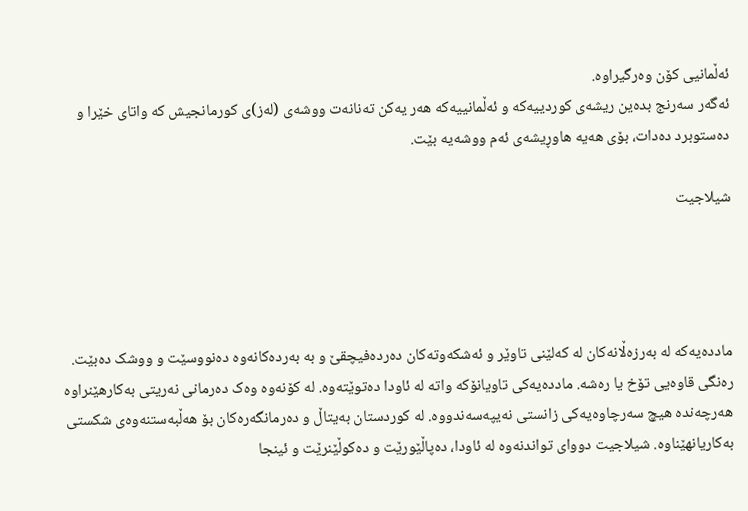ئەڵمانیی کۆن وەرگیراوە.
ئەگەر سەرنج بدەین ریشەی کوردییەکە و ئەڵمانییەکە هەر یەکن تەنانەت ووشەی (لەز)ی کورمانجیش کە واتای خێرا و دەستوبرد دەدات، بۆی هەیە هاوڕیشەی ئەم ووشەیە بێت.

شیلاجیت




ماددەیەکە لە بەرزەڵانەکان لە کەلێنی تاوێر و ئەشکەوتەکان دەردەفیچقێ و بە بەردەکانەوە دەنووسێت و ووشک دەبێت. رەنگی قاوەیی تۆخ یا رەشە. ماددەیەکی تاویانۆکە واتە لە ئاودا دەتوێتەوە. لە کۆنەوە وەک دەرمانی نەریتی بەکارهێنراوە هەرچەندە هیچ سەرچاوەیەکی زانستی نەیپەسەندووە. لە کوردستان بەیتاڵ و دەرمانگەرەکان بۆ هەڵبەستنەوەی شکستی بەکاریانهێناوە. شیلاجیت دووای تواندنەوە لە ئاودا، دەپاڵێورێت و دەکوڵێنرێت و ئینجا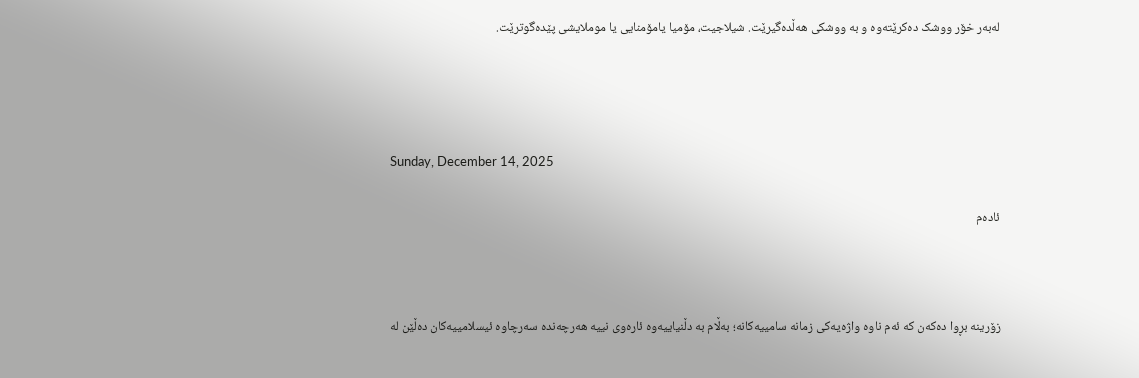لەبەر خۆر ووشک دەکرێتەوە و بە ووشکی هەڵدەگیرێت. شیلاجیت، مۆمیا یامۆمنایی یا موملایشی پێدەگوترێت.




Sunday, December 14, 2025

ئادەم



زۆرینە بڕوا دەکەن کە ئەم ناوە واژەیەکی زمانە سامییەکانە؛ بەڵام بە دڵنیاییەوە ئارەوی نییە هەرچەندە سەرچاوە ئیسلامییەکان دەڵێن لە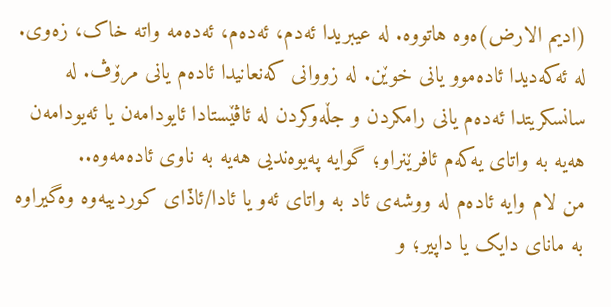(ادیم الارض)ەوە هاتووە. لە عیبریدا ئەدم، ئەدەم، ئەدەمە واتە خاک، زەوی. لە ئەکەدیدا ئادەموو یانی خوێن. لە زووانی کەنعانیدا ئادەم یانی مرۆڤ. لە سانسکریتدا ئەدەم یانی رامکردن و جڵەوکردن لە ئاڤێستادا ئایودامەن یا ئەیودامەن هەیە بە واتای یەکەم ئافرێنراو؛ گوایە پەیوەندیی هەیە بە ناوی ئادەمەوە..
من لام وایە ئادەم لە ووشەی ئاد بە واتای ئەو یا ئادا/ئاڏای کوردییەوە وەگیراوە بە مانای دایک یا داپیر؛ و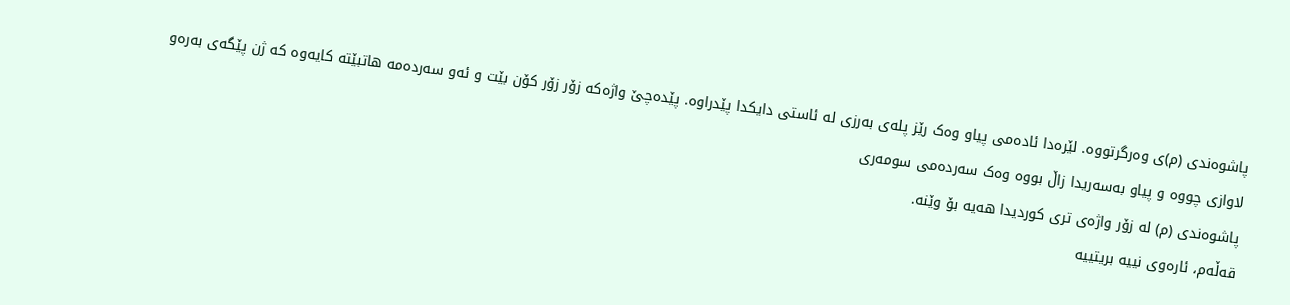پاشوەندی (م)ی وەرگرتووە. لێرەدا ئادەمی پیاو وەک رێز پلەی بەرزی لە ئاستی دایکدا پێدراوە. پێدەچێ واژەکە زۆر زۆر کۆن بێت و ئەو سەردەمە هاتبێتە کایەوە کە ژن پێگەی بەرەو لاوازی چووە و پیاو بەسەریدا زاڵ بووە وەک سەردەمی سومەری
پاشوەندی (م) لە زۆر واژەی تری کوردیدا هەیە بۆ وێنە.
قەڵەم، ئارەوی نییە بریتییە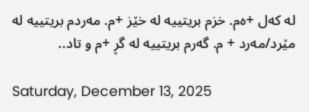لە کەل +ەم. خزم بریتییە لە خێز +م. مەردم بریتییە لە مێرد/مەرد + م. گەرم بریتییە لە گڕ +م و تاد..

Saturday, December 13, 2025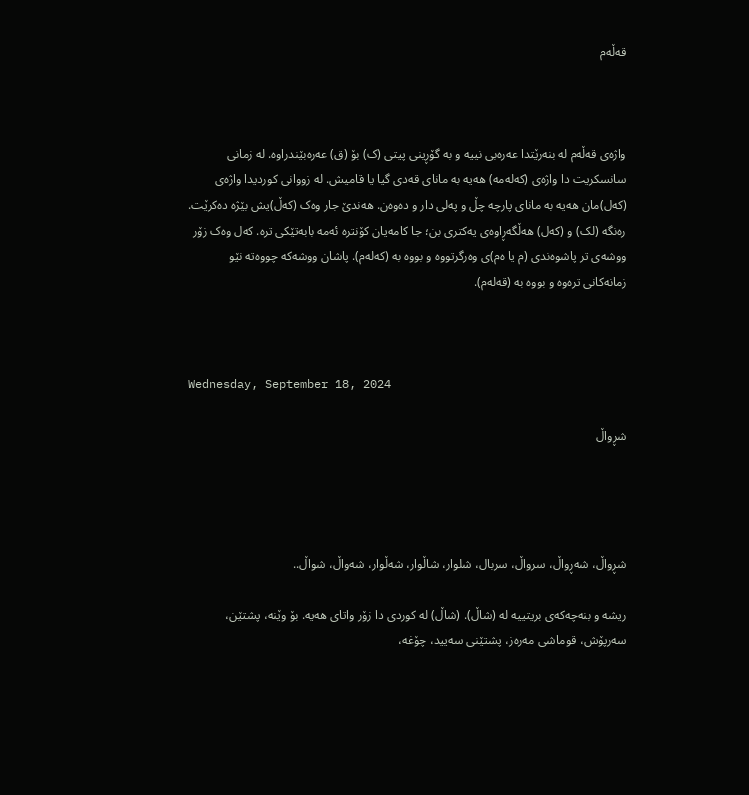قەڵەم



واژەی قەڵەم لە بنەرێتدا عەرەبی نییە و بە گۆڕینی پیتی (ک) بۆ (ق) عەرەبێندراوە. لە زمانی سانسکریت دا واژەی (کەلەمە) هەیە بە مانای قەدی گیا یا قامیش. لە زووانی کوردیدا واژەی (کەل)مان هەیە بە مانای پارچە چڵ و پەلی دار و دەوەن. هەندێ جار وەک (کەڵ)یش بێژە دەکرێت. رەنگە (لک) و (کەل) هەڵگەڕاوەی یەکتری بن؛ جا کامەیان کۆنترە ئەمە بابەتێکی ترە. کەل وەک زۆر ووشەی تر پاشوەندی (م یا ەم)ی وەرگرتووە و بووە بە (کەلەم). پاشان ووشەکە چووەتە نێو زمانەکانی ترەوە و بووە بە (قەلەم).



Wednesday, September 18, 2024

شڕواڵ




شڕواڵ، شەڕواڵ، سرواڵ، سربال، شلوار، شاڵوار، شەڵوار، شەواڵ، شواڵ..

ریشە و بنەچەکەی بریتییە لە (شاڵ). (شاڵ) لە کوردی دا زۆر واتای هەیە. بۆ وێنە، پشتێن، سەرپۆش، قوماشی مەرەز، پشتێنی سەیید، چۆغە،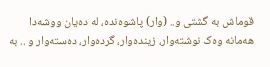قوماش بە گشتی و.. (وار) پاشوەندە، لە دەیان ووشەدا هەمانە وەک نوشتەوار، زیندەوار، گردەوار، دەستەوار و .. بە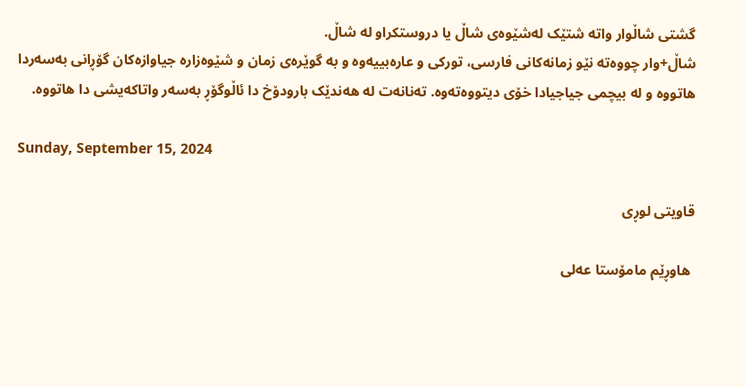گشتی شاڵوار واتە شتێک لەشێوەی شاڵ یا دروستکراو لە شاڵ.
شاڵ+وار چووەتە نێو زمانەکانی فارسی، تورکی و عارەبییەوە و بە گوێرەی زمان و شێوەزارە جیاوازەکان گۆڕانی بەسەردا هاتووە و لە بیچمی جیاجیادا خۆی دیتووەتەوە. تەنانەت لە هەندێک بارودۆخ دا ئاڵوگۆڕ بەسەر واتاکەیشی دا هاتووە.

Sunday, September 15, 2024

قاویتی لوڕی

 هاوڕێم مامۆستا عەلی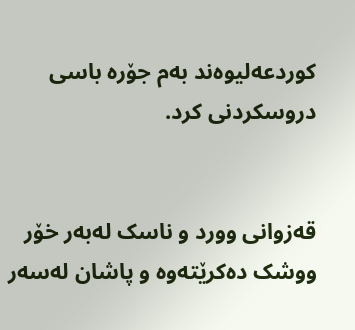کوردعەلیوەند بەم جۆرە باسی دروسکردنی کرد.


قەزوانی وورد و ناسک لەبەر خۆر ووشک دەکرێتەوە و پاشان لەسەر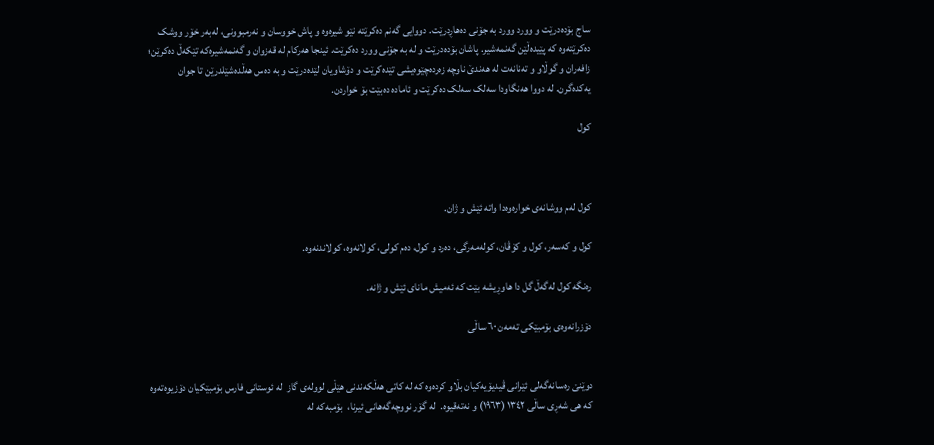ساج بۆدەدرێت و وورد وورد بە جۆنی دەهاڕدرێت. دووایی گەنم دەکرێتە نێو شیرەوە و پاش خووسان و نەرمبوونی، لەبەر خۆر ووشک دەکرێتەوە کە پێیدەڵێن گەنمەشیر. پاشان بۆدەدرێت و لە بە جۆنی وورد دەکرێت. ئینجا هەرکام لە قەزوان و گەنمەشیرەکە تێکەڵ دەکرێن؛ زافەران و گوڵاو و تەنانەت لە هەندێ ناوچە زەردەچێوەیشی تێدەکرێت و دۆشاویان لێدەدرێت و بە دەس هەڵدەشێلدرێن تا جوان یەکدەگرن. لە دووا هەنگاودا سەلک سەلک دەکرێت و ئامادە دەبێت بۆ خواردن.

کول



کول لەم ووشانەی خوارەوەدا واتە ئێش و ژان.

کول و کەسەر، کول و کۆڤان، کولەمەرگی، دەرد و کول، دەم کولی، کولانەوە، کولاندنەوە.

رەنگە کول لەگەڵ گل دا هاوڕیشە بێت کە ئەمیش مانای ئێش و ژانە.

دۆزرانەوەی بۆمبێکی تەمەن ٦٠ ساڵی


دوێنێ رەسانەگەلی ئێرانی ڤیدیۆیەکیان بڵاو کردەوە کە لە کاتی هەڵکەندنی هێڵی لوولەی گاز  لە ئوستانی فارس بۆمبێکیان دۆزیوەتەوە کە هی شەڕی ساڵی ١٣٤٢ (١٩٦٣) و نەتەقیوە.  لە گۆر نووچەگەهانی ئیرنا،  بۆمبەکە لە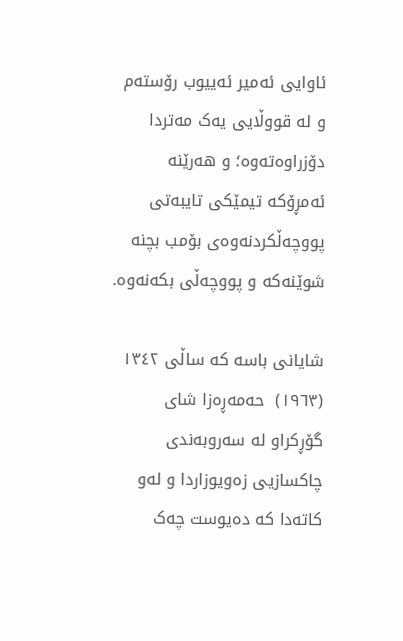ئاوایی ئەمیر ئەییوب رۆستەم و لە قووڵایی یەک مەتردا دۆزراوەتەوە؛ و هەرێنە ئەمڕۆکە تیمێکی تایبەتی پووچەڵکردنەوەی بۆمب بچنە شوێنەکە و پووچەڵی بکەنەوە.

شایانی باسە کە ساڵی ١٣٤٢ (١٩٦٣)  حەمەڕەزا شای گۆڕکراو لە سەروبەندی چاکسازیی زەویوزاردا و لەو کاتەدا کە دەیوست چەک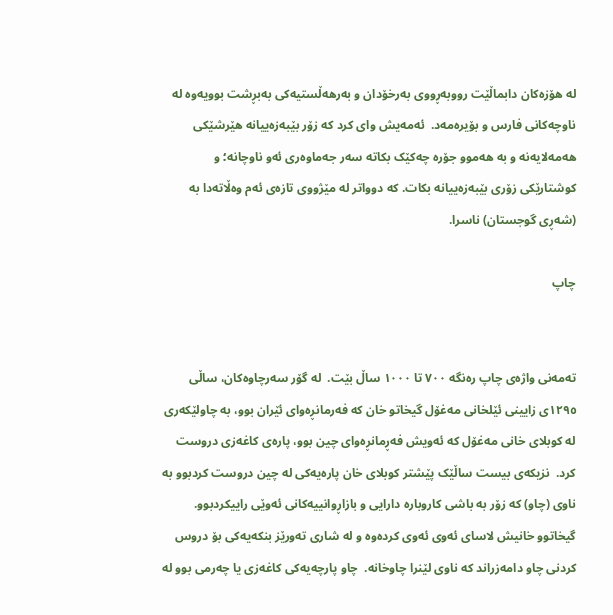لە هۆزەکان دابماڵێت رووبەڕووی بەرخۆدان و بەرهەڵستیەکی بەبڕشت بوویەوە لە ناوچەکانی فارس و بۆیرەمەد.  ئەمەیش وای کرد کە زۆر بێبەزەییانە هێرشێکی هەمەلایەنە و بە هەموو جۆرە چەکێک بکاتە سەر جەماوەری ئەو ناوچانە؛ و کوشتارێکی زۆری بێبەزەییانە بکات. کە دوواتر لە مێژووی تازەی ئەم وەڵاتەدا بە (شەڕی گوجستان) ناسرا.

چاپ


تەمەنی واژەی چاپ رەنگە ٧٠٠ تا ١٠٠٠ ساڵ بێت.  لە گۆر سەرچاوەکان، ساڵی ١٢٩٥ی زایینی ئێلخانی مەغۆل گیخاتو خان کە فەرمانڕەوای ئێران بوو، بە چاولێکەری لە کوبلای خانی مەغۆل کە ئەویش فەڕمانڕەوای چین بوو، پارەی کاغەزی دروست کرد.  نزیکەی بیست ساڵێک پێشتر کوبلای خان پارەیەکی لە چین دروست کردبوو بە ناوی (چاو) کە زۆر بە باشی کاروبارە دارایی و بازاڕوانییەکانی ئەوێی راییکردبوو.  گیخاتوو خانیش لاسای ئەوی ئەوی کردەوە و لە شاری تەورێز بنکەیەکی بۆ دروس کردنی چاو دامەزراند کە ناوی لێنرا چاوخانە.  چاو پارچەیەکی کاغەزی یا چەرمی بوو لە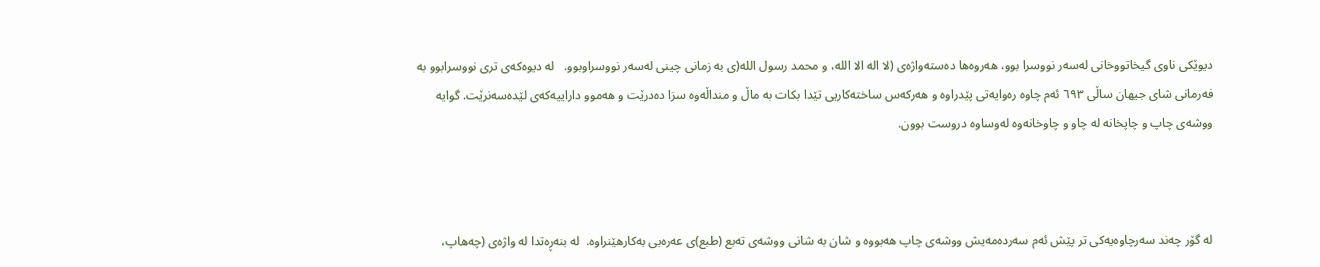دیوێکی ناوی گیخاتووخانی لەسەر نووسرا بوو، هەروەها دەستەواژەی (لا الە الا اللە، و محمد رسول اللە(ی بە زمانی چینی لەسەر نووسراوبوو.   لە دیوەکەی تری نووسرابوو بە فەرمانی شای جیهان ساڵی ٦٩٣ ئەم چاوە رەوایەتی پێدراوە و هەرکەس ساختەکاریی تێدا بکات بە ماڵ و منداڵەوە سزا دەدرێت و هەموو داراییەکەی لێدەسەنرێت. گوایە ووشەی چاپ و چاپخانە لە چاو و چاوخانەوە لەوساوە دروست بوون.



لە گۆر چەند سەرچاوەیەکی تر پێش ئەم سەردەمەیش ووشەی چاپ هەبووە و شان بە شانی ووشەی تەبع (طبع)ی عەرەبی بەکارهێنراوە.  لە بنەڕەتدا لە واژەی (چەهاپ،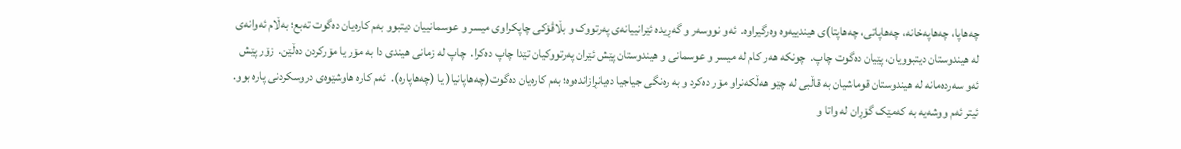چەهاپا، چەهاپەخانە، چەهاپاتی، چەهاپتا)ی هیندییەوە وەرگیراوە.  ئەو نووسەر و گەڕیدە ئێرانییانەی پەرتووک و بڵاڤۆکی چاپکراوی میسر و عوسمانییان دیتبوو بەم کارەیان دەگوت تەبع؛ بەڵام ئەوانەی لە هیندوستان دیتبوویان، پێیان دەگوت چاپ.  چونکە هەر کام لە میسر و عوسمانی و هیندوستان پێش ئێران پەرتووکیان تێدا چاپ دەکرا.  چاپ لە زمانی هیندی دا بە مۆر یا مۆرکردن دەڵێن.  زۆر پێش ئەو سەردەمانە لە هیندوستان قوماشیان بە قاڵبی لە چێو هەڵکەنراو مۆر دەکرد و بە رەنگی جیاجیا دەیانڕازاندەوە؛ بەم کارەیان دەگوت(چەهاپانیا( یا (چەهاپارە).  ئەم کارە هاوشێوەی دروسکردنی پارە بوو.  ئیتر ئەم ووشەیە بە کەمێک گۆڕان لە واتا و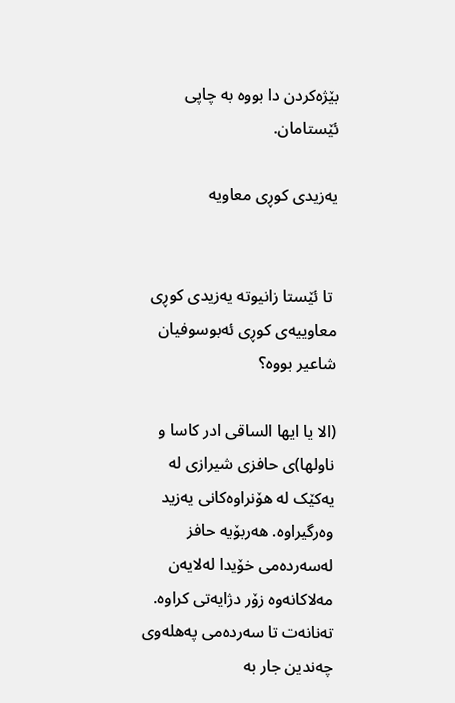بێژەکردن دا بووە بە چاپی ئێستامان.

یەزیدی کوڕی معاویە


 تا ئێستا زانیوتە یەزیدی کوڕی معاوییەی کوڕی ئەبوسوفیان شاعیر بووە؟

(الا یا ایها الساقی ادر کاسا و ناولها)ی حافزی شیرازی لە یەکێک لە هۆنراوەکانی یەزید وەرگیراوە. هەربۆیە حافز لەسەردەمی خۆیدا لەلایەن مەلاکانەوە زۆر دژایەتی کراوە. تەنانەت تا سەردەمی پەهلەوی چەندین جار بە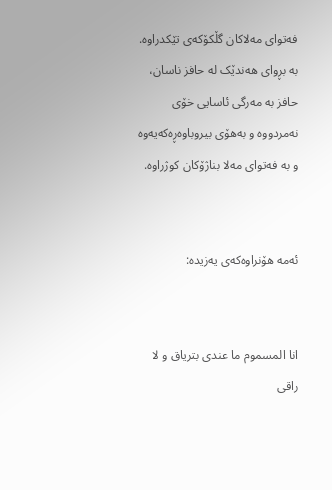فەتوای مەلاکان گڵکۆکەی تێکدراوە. بە بڕوای هەندێک لە حافز ناسان، حافز بە مەرگی ئاسایی خۆی نەمردووە و بەهۆی بیروباوەڕەکەیەوە و بە فەتوای مەلا بناژۆکان کوژراوە.


ئەمە هۆنراوەکەی یەزیدە:


انا المسموم ما عندى بتریاق و لا راقى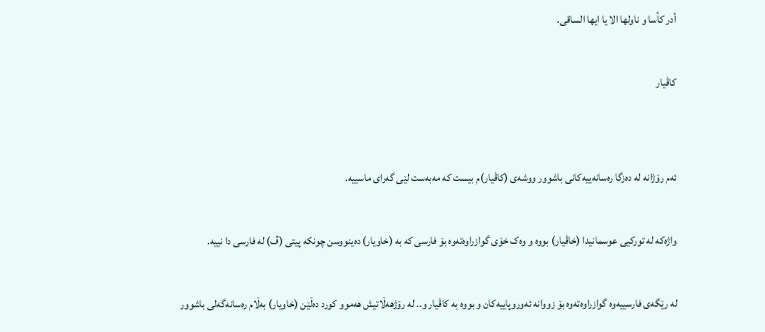أدر کأسا و ناولها الا یا ایها الساقى.

کاڤیار


ئەم رۆژانە لە دەزگا رەسانەییەکانی باشوور ووشەی (کاڤیار)م بیست کە مەبەست لێی گەرای ماسییە.

واژەکە لە تورکیی عوسمانیدا (خاڤیار) بووە و وەک خۆی گوازراوەتەوە بۆ فارسی کە بە (خاویار) دەینووسن چونکە پیتی (ڤ) لە فارسی دا نییە.

لە رێگەی فارسییەوە گوازراوەتەوە بۆ زووانە ئەوروپاییەکان و بووە بە کاڤیار و.. لە رۆژهەڵاتیش هەموو کورد دەڵێن (خاویار) بەڵام رەسانەگەلی باشوور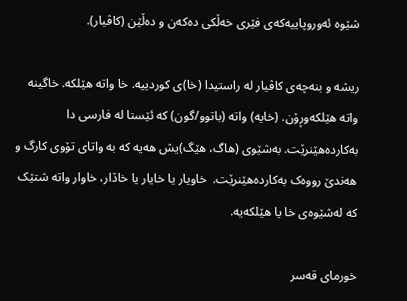شێوە ئەوروپاییەکەی فێری خەڵکی دەکەن و دەڵێن (کاڤیار).

ریشە و بنەچەی کاڤیار لە راستیدا (خا)ی کوردییە. خا واتە هێلکە. خاگینە واتە هێلکەوڕۆن. (خایە) واتە (باتوو/گون) کە ئێستا لە فارسی دا بەکاردەهێنرێت. بەشێوی (هاگ، هێگ)یش هەیە کە بە واتای تۆوی کارگ و هەندێ رووەک بەکاردەهێنرێت.  خاویار یا خایار یا خاڏار، خاوار واتە شتێک کە لەشێوەی خا یا هێلکەیە.

خورمای قەسر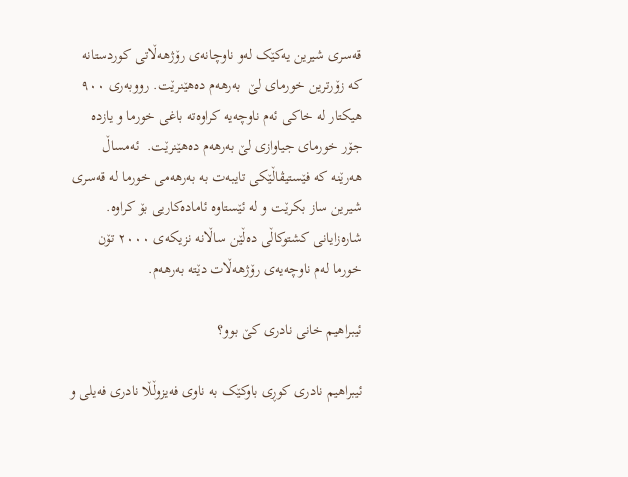قەسری شیرین یەکێک لەو ناوچانەی رۆژهەڵاتی کوردستانە کە زۆرترین خورمای لێ  بەرهەم دەهێنرێت. رووبەری ٩٠٠ هیکتار لە خاکی ئەم ناوچەیە کراوەتە باغی خورما و یازدە جۆر خورمای جیاوازی لێ بەرهەم دەهێنرێت.  ئەمساڵ هەرێنە کە فێستیڤاڵێکی تایبەت بە بەرهەمی خورما لە قەسری شیرین ساز بکرێت و لە ئێستاوە ئامادەکاریی بۆ کراوە.   شارەزایانی کشتوکاڵی دەڵێن ساڵانە نزیکەی ٢٠٠٠ تۆن خورما لەم ناوچەیەی رۆژهەڵات دێتە بەرهەم.

ئیبراهیم خانی نادری کێ بوو؟

ئیبراهیم نادری کوڕی باوکێک بە ناوی فەیزوڵڵا نادری فەیلی و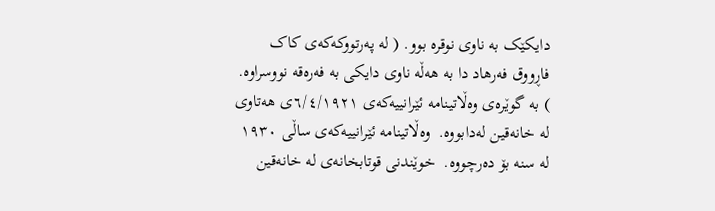دایکێک بە ناوی نوقرە بوو. ( لە پەرتووکەکەی کاک فاڕووق فەرهاد دا بە هەڵە ناوی دایکی بە فەرەقە نووسراوە. ) بە گوێرەی وەڵاتینامە ئێرانییەکەی ٦/٤/١٩٢١ی هەتاوی لە خانەقین لەدابووە.  وەڵاتینامە ئێرانییەکەی ساڵی ١٩٣٠ لە سنە بۆ دەرچووە.  خوێندنی قوتابخانەی لە خانەقین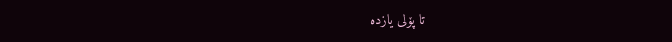تا پۆلی یازدە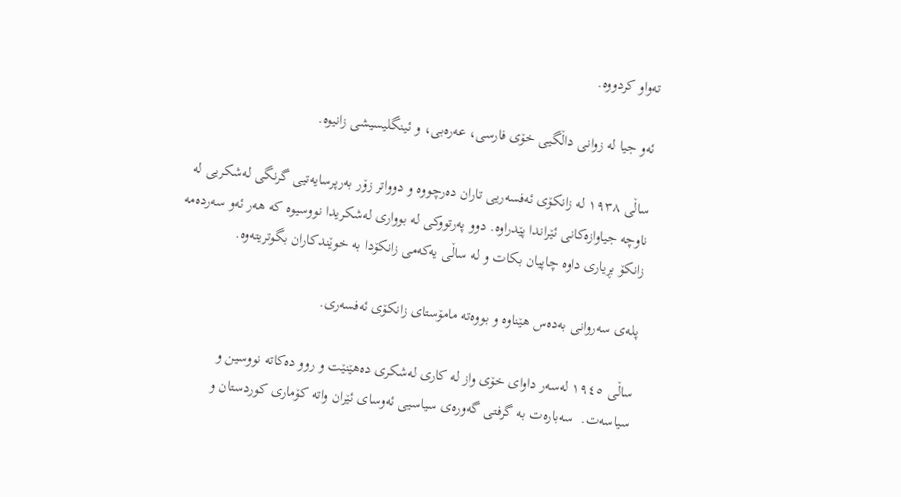تەواو کردووە.

ئەو جیا لە زوانی داڵگیی خۆی فارسی، عەرەبی، و ئینگلیسیشی زانیوە.

ساڵی ١٩٣٨ لە زانکۆی ئەفسەریی تاران دەرچووە و دوواتر زۆر بەرپرسایەتیی گرنگی لەشکریی لە ناوچە جیاوازەکانی ئێراندا پێدراوە. دوو پەرتووکی لە بوواری لەشکریدا نووسیوە کە هەر ئەو سەردەمە زانکۆ بڕیاری داوە چاپیان بکات و لە ساڵی یەکەمی زانکۆدا بە خوێندکاران بگوتريتەوە.

پلەی سەروانی بەدەس هێناوە و بووەتە مامۆستای زانکۆی ئەفسەری.

ساڵی ١٩٤٥ لەسەر داوای خۆی واز لە کاری لەشکری دەهێنێت و روو دەکاتە نووسین و سیاسەت.  سەبارەت بە گرفتی گەورەی سیاسیی ئەوسای ئێران واتە کۆماری کوردستان و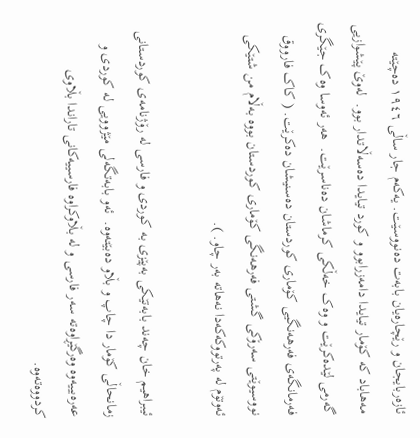ئازەربایجان و رێچارەیان بابەت دەنووسێت. یەکەم جار ساڵی ١٩٤٦ دەچێتە مەهاباد کە کۆمار تیایدا دامەزرابوو و کورد تیایدا دەسەڵاتدار بوو.  لەوێ پێشوازیی گەرمی لێدەکرێت و وەک خەڵکی کرماشان دەناسرێت.  هەر ئەوسا وەک جێگری فەرمانگەی فەرهەنگیی کۆماری کوردستان دەسنیشان دەکرێت. ( کاک فارووق نووسیوێتی سەرۆکی گشتی فەرهەنگی کۆماری کوردستان بووە بەڵام من شتێکی ئەوتۆم لە پەرتووکەکەدا نەهاتە بەر چاو. ).

ئیبراهیم خان چەند بابەتێکی بەپێزی بە کوردی و فارسی لە رۆژنامەی کوردستانی زمانحاڵی کۆمار دا چاپ و بڵاو دەبێتەوە.  ئەو بابەتگەلی مێژوویی لە کوردی و عەرەبییەوە وەرگێڕاوەتە سەر فارسی و لە بڵاوکراوە فارسییەکانی تاراندا بڵاوی کردووەتەوە.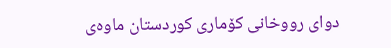دوای رووخانی کۆماری کوردستان ماوەی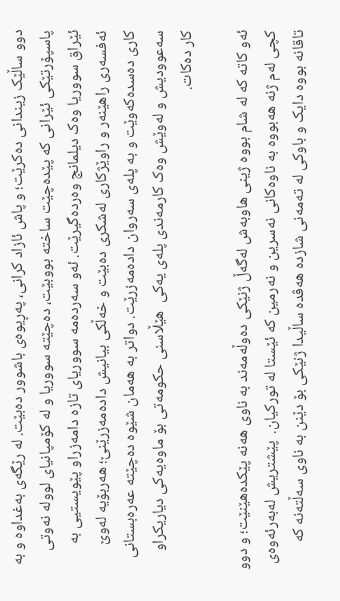دوو ساڵێک زیندانی دەکرێت؛ و پاش ئازاد کرانی، پەڕیوەی باشوور دەبێت. لە رێگەی بەغداوە و بە پاسپۆرتێکی ئێرانی کە پێدەچێت ساختە بووبێت، دەچێتە سووریا و لە کۆمپانیای لوولە نەوتی ئێراق سووریا وەک دیلمانج وەردەگیرێت. ئەو سەردەمە سووریای تازە دامەزراو پێویستیی بە ئەفسەری راهێنەر و راوێژکاری لەشکری دەبێت و خەڵکی بیانیش دادەمەزرێنێ؛ هەربۆیە لەوێ کاری دەسدەکەوێت و بە پلەی سەروان دادەمەزرێت. دواتر بە هەمان شێوە دەچێتە عەرەبستانی سەعوودیش و لەوێش وەک کارمەندی پلەی یەکی  هێڵاسنی حکومەتی بۆ ماوەیەکی دیاریکراو کار دەکات.

ئەو کاتە کە لە شام بووە ژینی هاوبەش لەگەڵ ژنێکی دەوڵەمەند بە ناوی هەنە پێکدەهێنێت؛ و دوو کچی لەم ژنە هەبووە بە ناوەکانی نەسرین و نەرمین کە ئێستا لە تورکیان.  پێشتریش لەبەرئەوەی تاقانە بووە دایک و باوکی لە تەمەنی شازدە هەڤدە ساڵیدا ژنێکی بۆ دێنن بە ناوی سەڵتەنە کە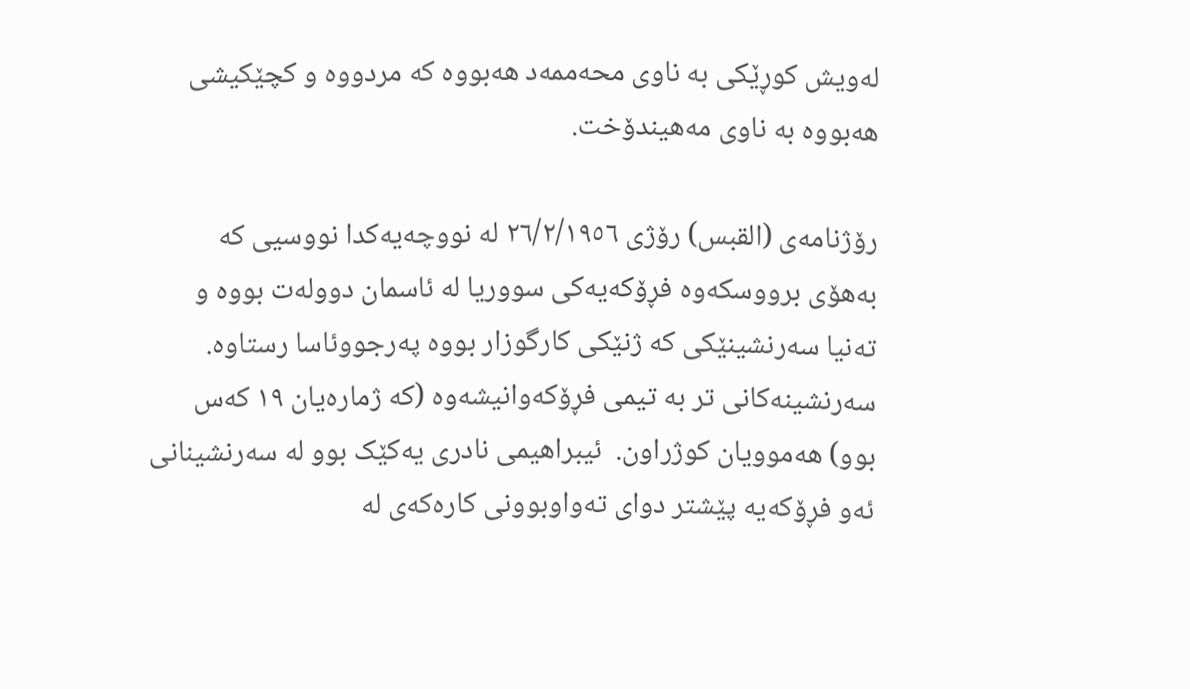لەویش کوڕێکی بە ناوی محەممەد هەبووە کە مردووە و کچێکیشی هەبووە بە ناوی مەهیندۆخت.

رۆژنامەی (القبس) رۆژی ٢٦/٢/١٩٥٦ لە نووچەیەکدا نووسیی کە بەهۆی برووسکەوە فڕۆکەیەکی سووریا لە ئاسمان دوولەت بووە و تەنیا سەرنشینێکی کە ژنێکی کارگوزار بووە پەرجووئاسا رستاوە. سەرنشینەکانی تر بە تیمی فڕۆکەوانیشەوە (کە ژمارەیان ١٩ کەس بوو) هەموویان کوژراون.  ئیبراهیمی نادری یەکێک بوو لە سەرنشینانی ئەو فڕۆکەیە پێشتر دوای تەواوبوونی کارەکەی لە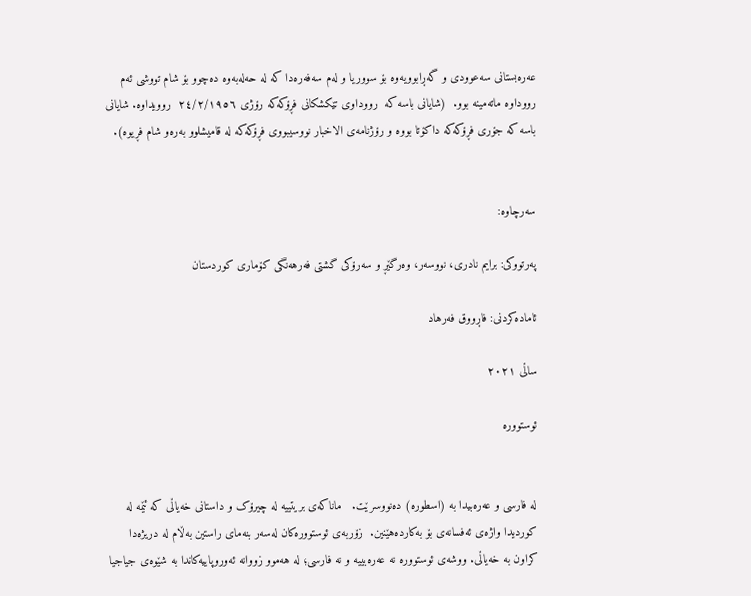عەرەبستانی سەعوودی و گەڕابوویەوە بۆ سووریا و لەم سەفەرەدا کە لە حەلەبەوە دەچوو بۆ شام تووشی ئەم رووداوە ماتەمینە بوو.  (شایانی باسە کە  رووداوی تێکشکانی فڕۆکەکە رۆژی ٢٤/٢/١٩٥٦  روویداوە. شایانی باسە کە جۆری فڕۆکەکە داکۆتا بووە و رۆژنامەی الاخبار نووسیبووی فڕۆکەکە لە قامیشلوو بەرەو شام فڕیوە).


سەرچاوە:

پەرتووکی: برایم نادری، نووسەر، وەرگێڕ و سەرۆکی گشتی فەرهەنگی کۆماری کوردستان

ئامادەکردنی: فاڕووق فەرهاد

ساڵی ٢٠٢١

ئوستوورە


لە فارسی و عەرەبیدا بە (اسطورە) دەنووسرێت.   ماناکەی بریتییە لە چیرۆک و داستانی خەیاڵی کە ئێمە لە کوردیدا واژەی ئەفسانەی بۆ بەکاردەهێنین.  زۆربەی ئوستوورەکان لەسەر بنەمای راستین بەڵام لە دريژەدا کراون بە خەیاڵی. ووشەی ئوستوورە نە عەرەبییە و نە فارسی؛ لە هەموو زووانە ئەوروپاییەکاندا بە شێوەی جیاجیا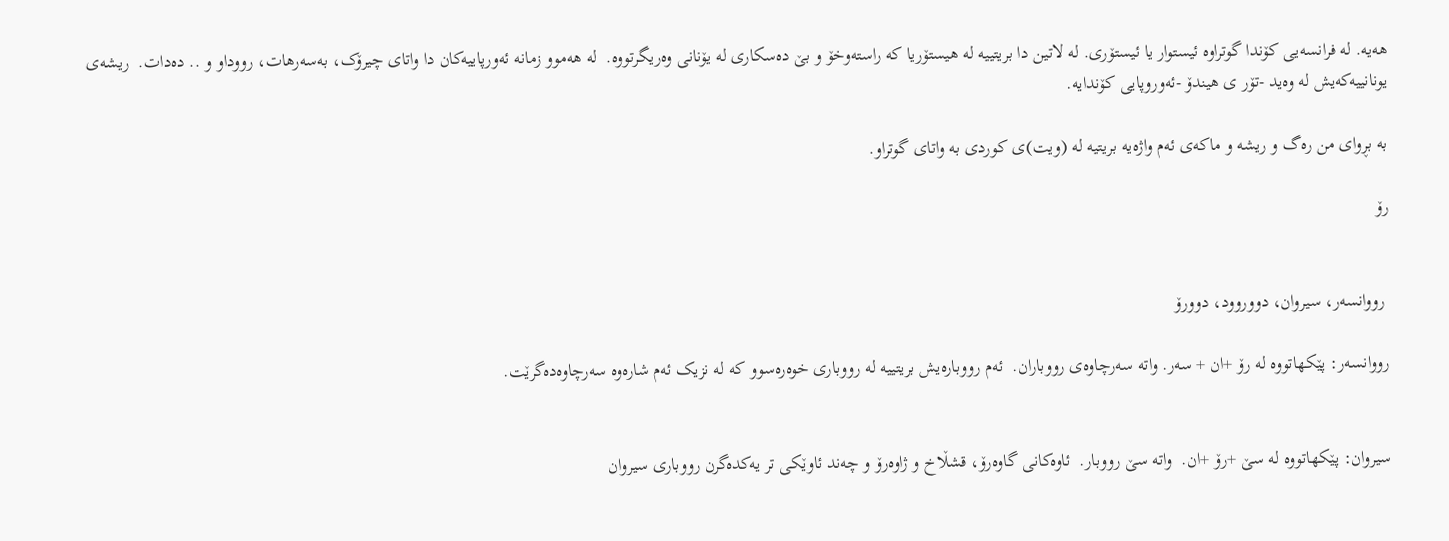هەیە. لە فرانسەیی کۆندا گوتراوە ئیستوار یا ئیستۆری. لە لاتین دا بریتییە لە هیستۆریا کە راستەوخۆ و بێ دەسکاری لە یۆنانی وەریگرتووە.  لە هەموو زمانە ئەورپاییەکان دا واتای چیرۆک، بەسەرهات، رووداو و .. دەدات.  ریشەی یونانییەکەیش لە وەید -تۆر ی هیندۆ -ئەوروپایی کۆندایە.

بە بڕوای من رەگ و ریشە و ماکەی ئەم واژەیە بریتیە لە (ویت)ی کوردی بە واتای گوتراو.

رۆ


 رووانسەر، سیروان، دووروود، دوورۆ

رووانسەر: پێکهاتووە لە رۆ +ان + سەر. واتە سەرچاوەی رووباران.  ئەم رووبارەیش بریتییە لە رووباری خوەرەسوو کە لە نزیک ئەم شارەوە سەرچاوەدەگرێت.


سیروان: پێکهاتووە لە سێ +رۆ +ان.  واتە سێ رووبار.  ئاوەکانی گاوەرۆ، قشڵاخ و ژاوەرۆ و چەند ئاوێکی تر یەکدەگرن رووباری سیروان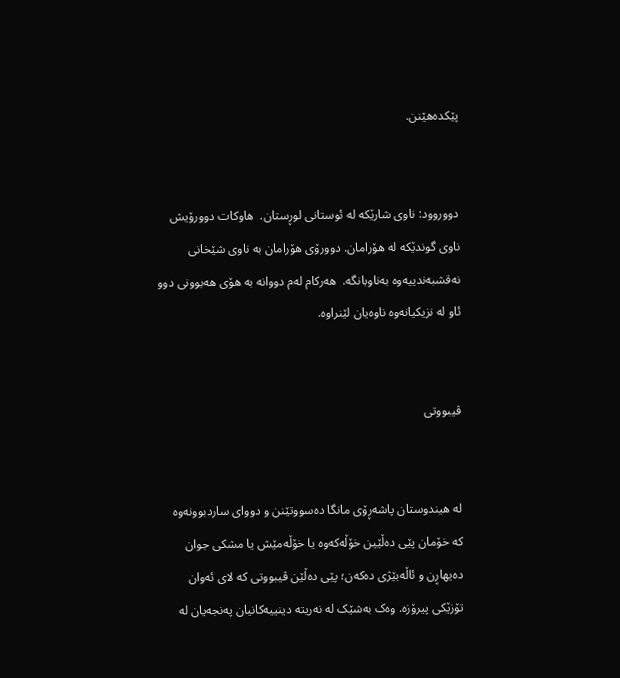پێکدەهێنن.


دووروود: ناوی شارێکە لە ئوستانی لوڕستان.  هاوکات دوورۆیش ناوی گوندێکە لە هۆرامان. دوورۆی هۆرامان بە ناوی شێخانی نەقشبەندییەوە بەناوبانگە.  هەرکام لەم دووانە بە هۆی هەبوونی دوو ئاو لە نزیکیانەوە ناوەیان لێنراوە.


ڤیبووتی


لە هیندوستان پاشەڕۆی مانگا دەسووتێنن و دووای ساردبوونەوە کە خۆمان پێی دەڵێین خۆڵەکەوە یا خۆڵەمێش یا مشکی جوان دەیهاڕن و ئاڵەبێژی دەکەن؛ پێی دەڵێن ڤیبووتی کە لای ئەوان تۆزێکی پیرۆزە. وەک بەشێک لە نەریتە دینییەکانیان پەنجەیان لە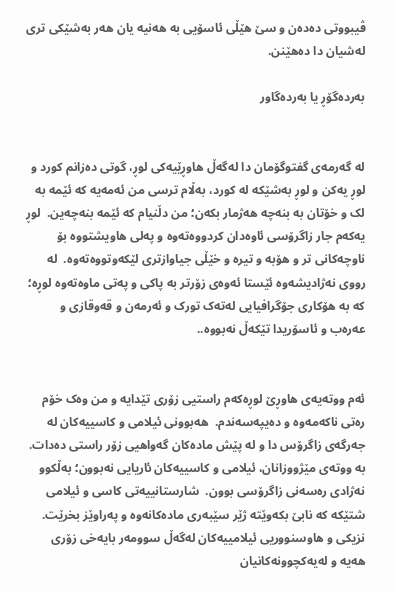ڤیبووتی دەدەن و سێ هێڵی ئاسۆیی بە هەنیە یان هەر بەشێکی تری لەشیان دا دەهێنن.

بەردەگۆڕ یا بەردەگاور


لە گەرمەی گفتوگۆمان دا لەگەڵ هاوڕێیەکی لوڕ، گوتی دەزانم کورد و لوڕ یەکن و لوڕ بەشێکە لە کورد، بەڵام ترسی من ئەمەیە کە ئێمە بە لک و خۆتان بە بنەچە هەژمار بکەن؛ من دڵنیام کە ئێمە بنەچەین.  لوڕ یەکەم جار زاگرۆسی ئاوەدان کردووەتەوە و پەلی هاویشتووە بۆ ناوچەکانی تر و هۆبە و تیرە و خێڵی جیاوازتری لێکەوتووەتەوە.  لە رووی نەژادیشەوە ئێستا ئەوەی زۆرتر بە پاکی و پەتی ماوەتەوە لوڕە؛ کە بە هۆکاری جۆگرافیایی لەتەک تورک و ئەرمەن و قەوقازی و عەرەب و ئاسۆریدا تێکەڵ نەبووە..


ئەم ووتەیەی هاوڕێ لوڕەکەم راستیی زۆری تێدایە و من وەک خۆم رەتی ناکەمەوە و دەیپەسەندم.  هەبوونی ئیلامی و کاسییەکان لە جەرگەی زاگرۆس دا و لە پێش مادەکان گەواهیی زۆر راستی دەدات.  بە ووتەی مێژووزانان، ئیلامی و کاسییەکان ئاریایی نەبوون؛ بەڵکوو نەژادی رەسەنی زاگرۆسی بوون.  شارستانییەتی کاسی و ئیلامی شتێکە کە نابێ بکەوێتە ژێر سێبەری مادەکانەوە و پەراوێز بخرێت.  نزیکی و هاوسنووریی ئیلامییەکان لەگەڵ سوومەر بایەخی زۆری هەیە و لەیەکچوونەکانیان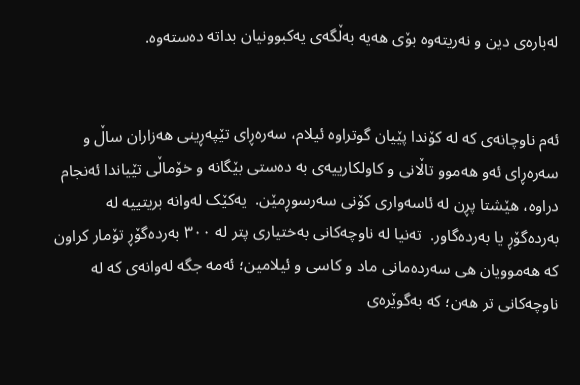لەبارەی دین و نەریتەوە بۆی هەیە بەڵگەی یەکبوونیان بداتە دەستەوە.


ئەم ناوچانەی کە لە کۆندا پێیان گوتراوە ئیلام، سەرەڕای تێپەڕینی هەزاران ساڵ و سەرەڕای ئەو هەموو تاڵانی و کاولکارییەی بە دەستی بێگانە و خۆماڵی تێیاندا ئەنجام دراوە، هێشتا پڕن لە ئاسەواری کۆنی سەرسوڕمێن.  یەکێک لەوانە بریتییە لە بەردەگۆڕ یا بەردەگاور.  تەنیا لە ناوچەکانی بەختیاری پتر لە ٣٠٠ بەردەگۆڕ تۆمار کراون کە هەموویان هی سەردەمانی ماد و کاسی و ئیلامین؛ ئەمە جگە لەوانەی کە لە ناوچەکانی تر هەن؛ کە بەگوێرەی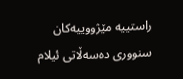راستییە مێژووییەکان سنووری دەسەڵاتی ئیلام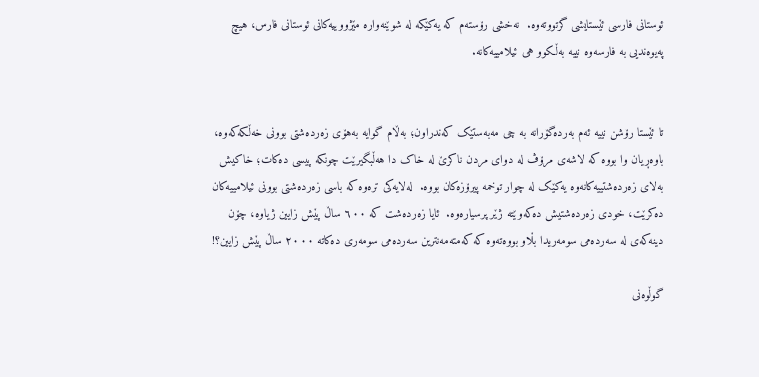ئوستانی فارسی ئێستایشی گرتووتەوە.  نەخشی رۆستەم کە یەکێکە لە شوێنەوارە مێژووییەکانی ئوستانی فارس، هیچ پەیوەندیی بە فارسەوە نییە بەڵکوو هی ئیلامییەکانە.


تا ئێستا رۆشن نییە ئەم بەردەگۆرانە بە چی مەبەستێک کەندراون؛ بەڵام گوایە بەهۆی زەردەشتی بوونی خەڵکەکەوە، باوەڕیان وا بووە کە لاشەی مرۆڤ لە دوای مردن ناکرێ لە خاک دا هەڵبگیرێت چونکە پیسی دەکات؛ خاکیش بەلای زەردەشتییەکانەوە یەکێک لە چوار توخمە پیرۆزەکان بووە.  لەلایەکی ترەوە کە باسی زەردەشتی بوونی ئیلامییەکان دەکرێت، خودی زەردەشتیش دەکەوێتە ژێر پرسیارەوە.  ئایا زەردەشت کە ٦٠٠ ساڵ پێش زایین ژیاوە، چۆن دینەکەی لە سەردەمی سومەریدا بڵاو بووەتەوە کە کەمتەمەنترین سەردەمی سومەری دەکاتە ٢٠٠٠ ساڵ پێش زایین؟!

گوڵوەنی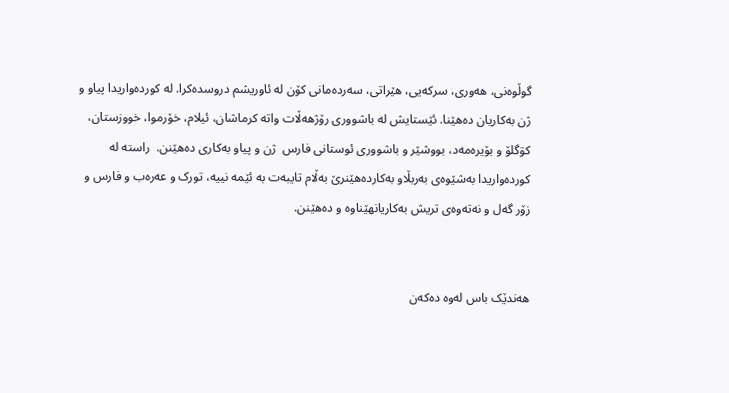گوڵوەنی، هەوری، سرکەیی، هێراتی، سەردەمانی کۆن لە ئاوریشم دروسدەکرا. لە کوردەواریدا پیاو و ژن بەکاریان دەهێنا. ئێستایش لە باشووری رۆژهەڵات واتە کرماشان، ئیلام، خۆرموا، خووزستان، کۊگلۆ و بۆیرەمەد، بووشێر و باشووری ئوستانی فارس  ژن و پیاو بەکاری دەهێنن.  راستە لە کوردەواریدا بەشێوەی بەربڵاو بەکاردەهێنرێ بەڵام تایبەت بە ئێمە نییە، تورک و عەرەب و فارس و زۆر گەل و نەتەوەی تریش بەکاریانهێناوە و دەهێنن.


هەندێک باس لەوە دەکەن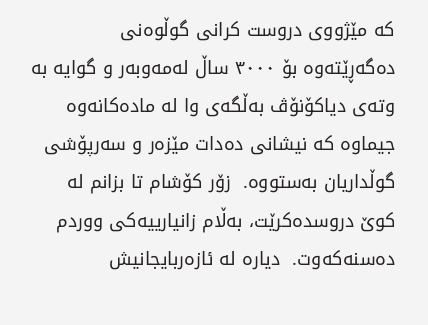کە مێژووی دروست کرانی گوڵوەنی دەگەڕێتەوە بۆ ٣٠٠٠ ساڵ لەمەوبەر و گوایە بە وتەی دیاکۆنۆڤ بەڵگەی وا لە مادەکانەوە جیماوە کە نیشانی دەدات مێزەر و سەرپۆشی گوڵداریان بەستووە.  زۆر کۆشام تا بزانم لە کوێ دروسدەکرێت، بەڵام زانیارییەکی ووردم دەسنەکەوت.  دیارە لە ئازەربایجانیش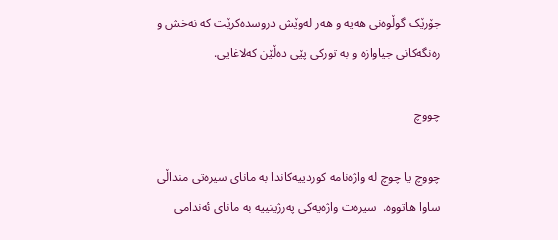جۆرێک گوڵوەنی هەیە و هەر لەوێش دروسدەکرێت کە نەخش و رەنگەکانی جیاوازە و بە تورکی پێی دەڵێن کەلاغایی.

چووچ

چووچ یا چوچ لە واژەنامە کوردییەکاندا بە مانای سیرەتی منداڵی ساوا هاتووە.  سیرەت واژەیەکی پەرژینییە بە مانای ئەندامی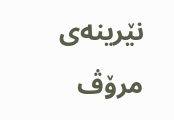نێرینەی مرۆڤ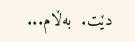دێت.  بەڵام...